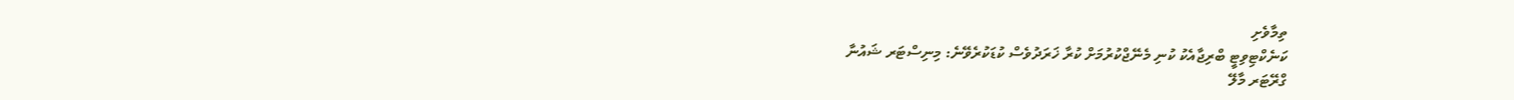ތިމާވެށި
ކަނެކްޓިވިޓީ ބްރިޖާއެކު ކުނި މެނޭޖްކުރުމަށް ކުރާ ޚަރަދުވެސް ކުޑަކުރެވޭނެ: މިނިސްޓަރ ޝައުނާ
ގްރޭޓަރ މާލޭ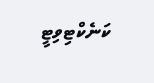ކަނެކްޓިވިޓީ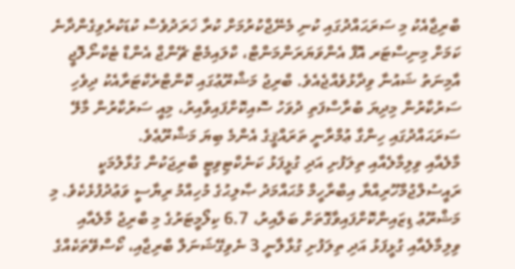ބްރިޖާއެކު މި ސަރަޙައްދުގައި ކުނި މެނޭޖްކުރުމަށް ކުރާ ޚަރަދުވެސް ކުޑަކުރެވިގެންދާނެ ކަމަށް މިނިސްޓަރ އޮފް އެންވަޔަރަންމަންޓް، ކްލައިމެޓް ޗޭންޖް އެންޑް ޓެކްނޯލޮޖީ އާމިނަތު ޝައުނާ ވިދާޅުވެއްޖެއެވެ. ބްރިޖު މަޝްރޫޢުގައި ކޮންޓްރެކްޓަރާއެކު ދިވެހި ސަރުކާރުން މިދިޔަ ބުރާސްފަތި ދުވަހު ސޮއިކޮށްފައިވާއިރު، މިއީ ސަރުކާރުން މާލޭ ސަރަޙައްދުގައި ހިންގާ ޢުމްރާނީ ތަރައްޤީގެ އެންމެ ބިޔަ މަޝްރޫޢެވެ.
މާލެއާއި ވިލިމާލެއާއި ތިލަފުށި އަދި ގުޅީފަޅު ކަނެކްޓިވިޓީ ބްރިޖަކުން ގުޅާލުމަކީ ރައީސުލްޖުމްހޫރިއްޔާ އިބްރާހީމް މުޙައްމަދު ޞާލިޙުގެ މުހިއްމު ރިޔާސީ ވަޢުދުފުޅެކެވެ. މި މަޝްރޫޢު ޑިޒައިންކޮށްފައިވާގޮތަށް ބަލާއިރު، 6.7 ކިލޯމީޓަރުގެ މި ބްރިޖު މާލެއާއި ވިލިމާލެއާއި ގުޅީފަޅު އަދި ތިލަފުށި ގުޅާލާނީ 3 ނެވިގޭޝަނަލް ބްރިޖާއި، ކޯސްވޭތަކެއްގެ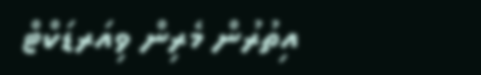އިތުރުން މެރިން ވިއަރޑަކްޓް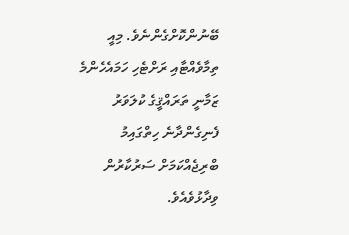ބޭނުންކޮށްގެންނެވެ. މިއީ ތިމާވެއްޓާއި ރަށްޓެހި ހަމައެހެންމެ ޒަމާނީ ތަރައްޤީގެ ކުލަވަރު ފެނިގެންދާނެ ހިތްގައިމު ބްރިޖެއްކަމަށް ސަރުކާރުން ވިދާޅުވެއެވެ.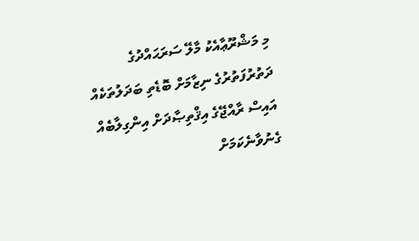މި މަޝްރޫޢާއެކު މާލޭ ސަރަޙައްދުގެ ދަތުރުފަތުރުގެ ނިޒާމަށް ބޮޑެތި ބަދަލުތަކެއް އައިސް ރާއްޖޭގެ އިޤްތިޞާދަށް އިންގިލާބެއް ގެނުވާނެކަމަށް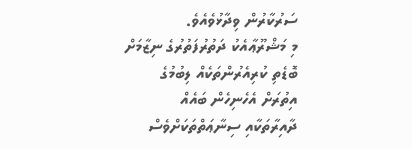ސަރުކާރުން ވިދާޅުވެއެވެ.
މި މަޝްރޫޢާއެކު ދަތުރުފަތުރުގެ ނިޒާމަށް ބޮޑެތި ކުރިއެރުންތަކެއް ލިބުމުގެ އިތުރަށް އެހެނިހެން ބައެއް ދާއިރާތަކާއި ސިނާޢަތްތަކަށްވެސް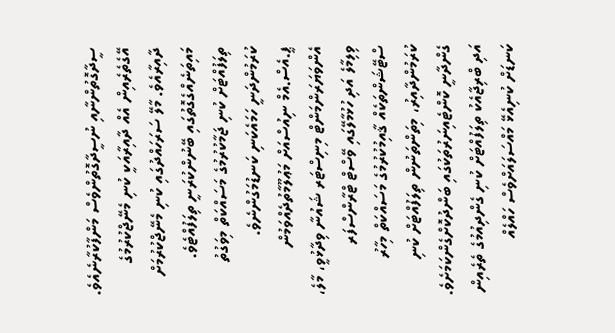ސީދާގޮތުންނާއި ނުސީދާގޮތުންވެސް މަންފާކުރާނެއެވެ. އޭގެތެރެއިން އެއް ދާއިރާއަކީ ކުނި މެނޭޖްކުރުމުގެ ދާއިރާއެވެ. މާލޭ ސަރަހައްދުގައި ކުނި މެނޭޖްކުރުމަށް މައިތަނެއްގެގޮތުގައި ބޭނުންކުރަނީ ތިލަފުއްޓެވެ. ތިލަފުއްޓަށް ކުނި ޖަމާކުރުމުގެ މަސައްކަތް މިވަގުތު ކުރަމުންދަނީ ހަމައެކަނި ކަނޑުމަގުންނެވެ.
ޕީ.އެސް.އެމް ނިއުސްއަށް މަޢުލޫމާތުދެއްވަމުން އެންވަޔަރަންމަންޓް މިނިސްޓަރ ޝައުނާ ވިދާޅުވީ، މާލެ، ވިލިމާލެ އަދި ހުޅުމާލޭގައި ވޭސްޓް ޓްރާންސްފަރ ސްޓޭޝަންތަކެއް ޤާއިމުކުރުމުގެ މަސައްކަތް މިހާރު ކުރަމުންދާއިރު، މިތަންތަނުން ތިލަފުއްޓަށް ކުނި ގެންދާނީ ކޮންޓެއިނަރުތަކުގައި ބަންދުކޮށްގެންކަމަށެވެ. އަދި ބްރިޖާއެކު ތިލަފުއްޓަށް ކުނި ގެންދިއުމުގެ ތެރެއިން ކަނޑަށް ކުނިއެޅޭ މައްސަލައަށްވެސް ހައްލެއް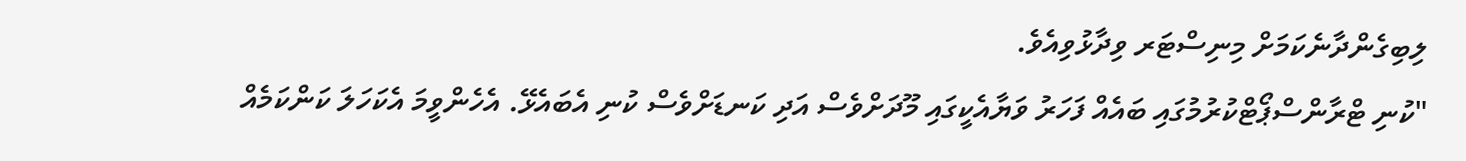ލިބިގެންދާނެކަމަށް މިނިސްޓަރ ވިދާޅުވިއެވެ.
"ކުނި ޓްރާންސްޕޯޓްކުރުމުގައި ބައެއް ފަހަރު ވަޔާއެކީގައި މޫދަށްވެސް އަދި ކަނޑަށްވެސް ކުނި އެބައެޅޭ. އެހެންވީމަ އެކަހަލަ ކަންކަމެއް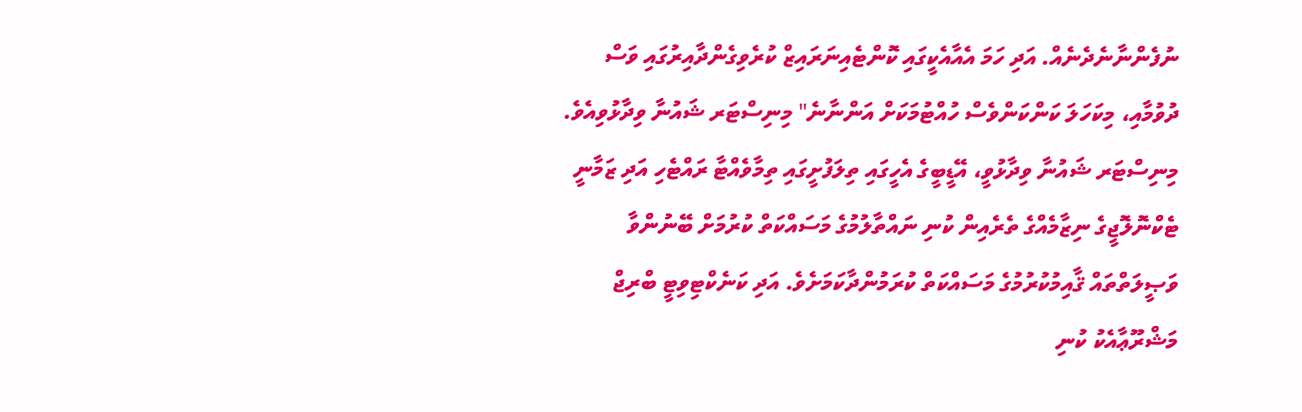ނުފެންނާނެދެނެއް. އަދި ހަމަ އެއާއެކީގައި ކޮންޓެއިނަރައިޒް ކުރެވިގެންދާއިރުގައި ވަސް ދުވުމާއި، މިކަހަލަ ކަންކަންވެސް ހުއްޓުމަކަށް އަންނާނެ" މިނިސްޓަރ ޝައުނާ ވިދާޅުވިއެވެ.
މިނިސްޓަރ ޝައުނާ ވިދާޅުވީ، އޭޑީބީގެ އެހީގައި ތިލަފުށީގައި ތިމާވެއްޓާ ރައްޓެހި އަދި ޒަމާނީ ޓެކްނޮލޮޖީގެ ނިޒާމެއްގެ ތެރެއިން ކުނި ނައްތާލުމުގެ މަސައްކަތް ކުރުމަށް ބޭނުންވާ ވަޞީލަތްތައް ޤާއިމުކުރުމުގެ މަސައްކަތް ކުރަމުންދާކަމަށެވެ. އަދި ކަނެކްޓިވިޓީ ބްރިޖް މަޝްރޫޢާއެކު ކުނި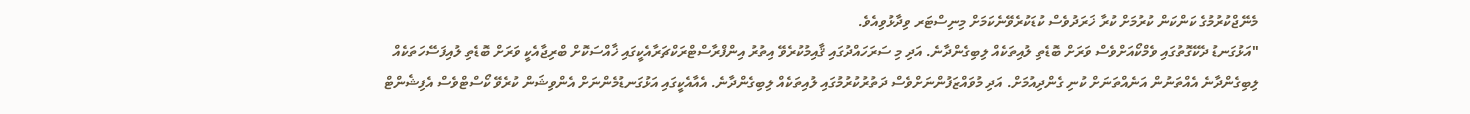މެނޭޖްކުރުމުގެ ކަންކަން ކުރުމަށް ކުރާ ޚަރަދުވެސް ކުޑަކުރެވޭނެކަމަށް މިނިސްޓަރ ވިދާޅުވިއެވެ.
"އަޅުގަނޑު ދެކޭގޮތުގައި ވެމްކޯއަށްވެސް ވަރަށް ބޮޑެތި ލުއިތަކެއް ލިބިގެންދާނެ. އަދި މި ސަރަހައްދުގައި ޤާއިމުކުރެވޭ އިތުރު އިންފްރާސްޓްރަކްޗަރާއެކީގައި ޚާއްސަކޮށް ބްރިޖާއެކީ ވަރަށް ބޮޑެތި ލުއިފަސޭހަތަކެއް ލިބިގެންދާނެ އެއްތަނުން އަނެއްތަނަށް ކުނި ގެންދިއުމަށް. އަދި މުވައްޒަފުންނަށްވެސް ދަތުރުކުރުމުގައި ލުއިތަކެއް ލިބިގެންދާނެ. އެއާއެކީގައި އަޅުގަނޑުމެންނަށް އެންވިޝަން ކުރެވޭ ކޯސްޓްވެސް އެފިޝެންޓް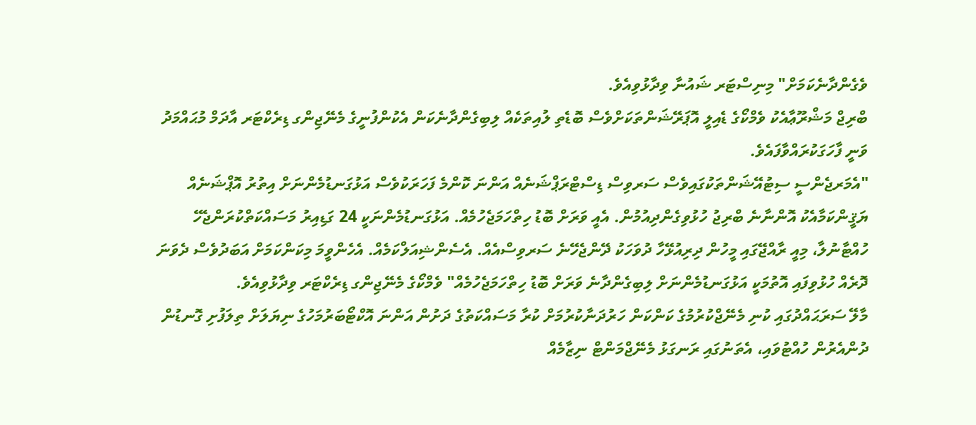ވެގެންދާނެކަމަށް" މިނިސްޓަރ ޝައުނާ ވިދާޅުވިއެވެ.
ބްރިޖް މަޝްރޫޢާއެކު ވެމްކޯގެ ޑެއިލީ އޮޕަރޭޝަންތަކަށްވެސް ބޮޑެތި ލުއިތަކެއް ލިބިގެންދާނެކަން އެކުންފުނީގެ މެނޭޖިންގ ޑިރެކްޓަރ އާދަމް މުޙައްމަދު ވަނީ ފާހަގަކުރައްވާފައެވެ.
"އެމަރޖެންސީ ސިޓުއޭޝަންތަކުގައިވެސް ސަރވިސް ޑިސްޓްރަޕްޝަނެއް އަންނަ ކޮންމެ ފަހަރަކުވެސް އަޅުގަނޑުމެންނަށް އިތުރު އޮޕްޝަނެއް ޔަޤީންކަމާއެކު އޮންނާނެ ބްރިޖު ހުޅުވިގެންދިއުމުން. އެއީ ވަރަށް ބޮޑު ހިތްހަމަޖެހުމެއް. އަޅުގަނޑުމެންނަކީ 24 ގަޑިއިރު މަސައްކަތްކުރަންޖެހޭ ހުއްޓާނުލާ، މިއީ ރާއްޖޭގައި މީހުން ދިރިއުޅޭހާ ދުވަހަކު ދޭންޖެހޭނެ ސަރވިސްއެއް. އެސެންޝިއަލްކަމެއް. އެހެންވީމަ މިކަންކަމަށް އަބަދުވެސް ދެވަނަ ދޮރެއް ހުޅުވިފައި އޮތުމަކީ އަޅުގަނޑުމެންނަށް ލިބިގެންދާނެ ވަރަށް ބޮޑު ހިތްހަމަޖެހުމެއް" ވެމްކޯގެ މެނޭޖިންގ ޑިރެކްޓަރ ވިދާޅުވިއެވެ.
މާލޭ ސަރަޙައްދުގައި ކުނި މެނޭޖްކުރުމުގެ ކަންކަން ހަރުދަނާކުރުމަށް ކުރާ މަސައްކަތުގެ ދަށުން އަންނަ އޮކްޓޯބަރުމަހުގެ ނިޔަލަށް ތިލަފުށި ގޮނޑުން ދުންއެރުން ހުއްޓުވައި، އެތަނުގައި ރަނގަޅު މެނޭޖްމަންޓް ނިޒާމެއް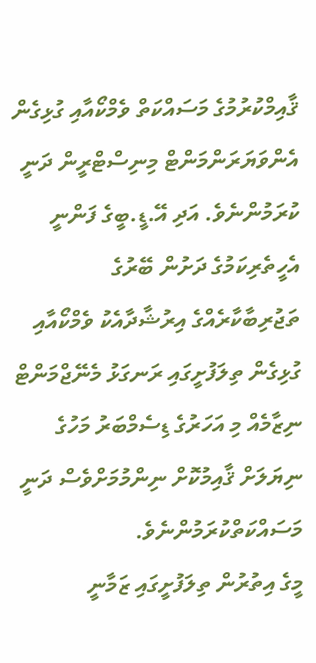ޤާއިމްކުރުމުގެ މަސައްކަތް ވެމްކޯއާއި ގުޅިގެން އެންވަޔަރަންމަންޓް މިނިސްޓްރީން ދަނީ ކުރަމުންނެވެ. އަދި އޭ.ޑީ.ބީގެ ފަންނީ އެހީތެރިކަމުގެ ދަށުން ބޭރުގެ ތަޖުރިބާކާރެއްގެ އިރުޝާދާއެކު ވެމްކޯއާއި ގުޅިގެން ތިލަފުށީގައި ރަނގަޅު މެނޭޖްމަންޓް ނިޒާމެއް މި އަހަރުގެ ޑިސެމްބަރު މަހުގެ ނިޔަލަށް ޤާއިމުކޮށް ނިންމުމަށްވެސް ދަނީ މަސައްކަތްކުރަމުންނެވެ.
މީގެ އިތުރުން ތިލަފުށީގައި ޒަމާނީ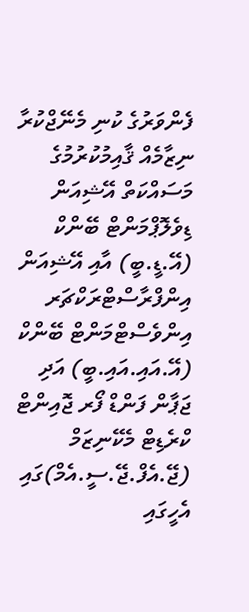ފެންވަރުގެ ކުނި މެނޭޖްކުރާ ނިޒާމެއް ޤާއިމުކުރުމުގެ މަސައްކަތް އޭޝިއަން ޑިވެލޮޕްމަންޓް ބޭންކް (އޭ.ޑީ.ބީ) އާއި އޭޝިއަން އިންފްރާސްޓްރަކްޗަރ އިންވެސްޓްމަންޓް ބޭންކް (އޭ.އައި.އައި.ބީ) އަދި ޖަޕާން ފަންޑް ފޯރ ޖޮއިންޓް ކްރެޑިޓް މެކޭނިޒަމް (ޖޭ.އެފް.ޖޭ.ސީ.އެމް)ގައި އެހީގައި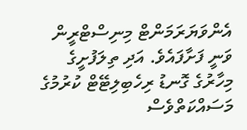އެންވަޔަރަމަންޓް މިނިސްޓްރީން ވަނީ ފަށާފައެވެ. އަދި ތިލަފުށީގެ މިހާރުގެ ގޮނޑު ރިހެބިލިޓޭޓް ކުރުމުގެ މަސައްކަތްވެސް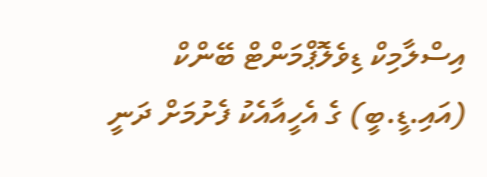އިސްލާމިކް ޑިވެލޮޕްމަންޓް ބޭންކް (އައި.ޑީ.ބީ) ގެ އެހީއާއެކު ފެށުމަށް ދަނީ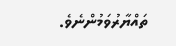ތައްޔާރުވަމުންނެވެ.